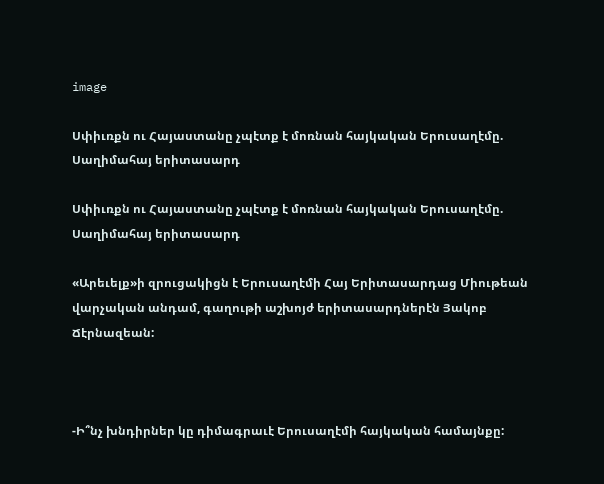image

Սփիւռքն ու Հայաստանը չպէտք է մոռնան հայկական Երուսաղէմը. Սաղիմահայ երիտասարդ

Սփիւռքն ու Հայաստանը չպէտք է մոռնան հայկական Երուսաղէմը. Սաղիմահայ երիտասարդ

«Արեւելք»ի զրուցակիցն է Երուսաղէմի Հայ Երիտասարդաց Միութեան վարչական անդամ, գաղութի աշխոյժ երիտասարդներէն Յակոբ Ճէրնազեան:



-Ի՞նչ խնդիրներ կը դիմագրաւէ Երուսաղէմի հայկական համայնքը: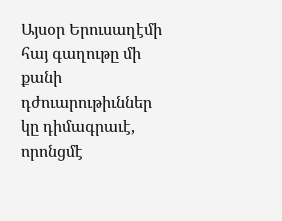Այսօր Երուսաղէմի հայ գաղութը մի քանի դժուարութիւններ կը դիմագրաւէ, որոնցմէ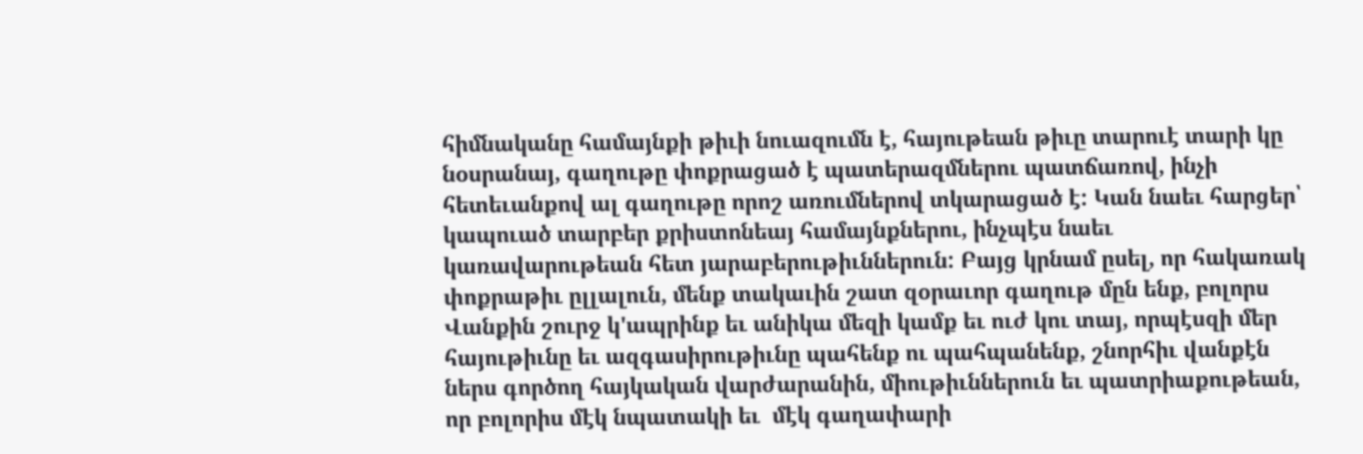հիմնականը համայնքի թիւի նուազումն է, հայութեան թիւը տարուէ տարի կը նօսրանայ, գաղութը փոքրացած է պատերազմներու պատճառով, ինչի հետեւանքով ալ գաղութը որոշ առումներով տկարացած է: Կան նաեւ հարցեր՝ կապուած տարբեր քրիստոնեայ համայնքներու, ինչպէս նաեւ կառավարութեան հետ յարաբերութիւններուն: Բայց կրնամ ըսել, որ հակառակ փոքրաթիւ ըլլալուն, մենք տակաւին շատ զօրաւոր գաղութ մըն ենք, բոլորս Վանքին շուրջ կ'ապրինք եւ անիկա մեզի կամք եւ ուժ կու տայ, որպէսզի մեր հայութիւնը եւ ազգասիրութիւնը պահենք ու պահպանենք, շնորհիւ վանքէն ներս գործող հայկական վարժարանին, միութիւններուն եւ պատրիաքութեան, որ բոլորիս մէկ նպատակի եւ  մէկ գաղափարի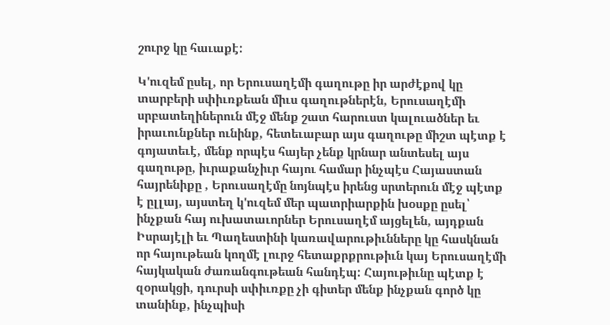շուրջ կը հաւաքէ:

Կ'ուզեմ ըսել, որ Երուսաղէմի գաղութը իր արժէքով կը տարբերի սփիւռքեան միւս գաղութներէն, Երուսաղէմի սրբատեղիներուն մէջ մենք շատ հարուստ կալուածներ եւ իրաւունքներ ունինք, հետեւաբար այս գաղութը միշտ պէտք է գոյատեւէ, մենք որպէս հայեր չենք կրնար անտեսել այս գաղութը, իւրաքանչիւր հայու համար ինչպէս Հայաստան հայրենիքը , Երուսաղէմը նոյնպէս իրենց սրտերուն մէջ պէտք է ըլլայ, այստեղ կ'ուզեմ մեր պատրիարքին խօսքը ըսել՝ ինչքան հայ ուխատաւորներ Երուսաղէմ այցելեն, այդքան Իսրայէլի եւ Պաղեստինի կառավարութիւնները կը հասկնան որ հայութեան կողմէ լուրջ հետաքրքրութիւն կայ Երուսաղէմի հայկական ժառանգութեան հանդէպ: Հայութիւնը պէտք է զօրակցի, դուրսի սփիւռքը չի գիտեր մենք ինչքան գործ կը տանինք, ինչպիսի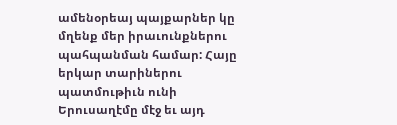ամենօրեայ պայքարներ կը մղենք մեր իրաւունքներու պահպանման համար: Հայը երկար տարիներու պատմութիւն ունի Երուսաղէմը մէջ եւ այդ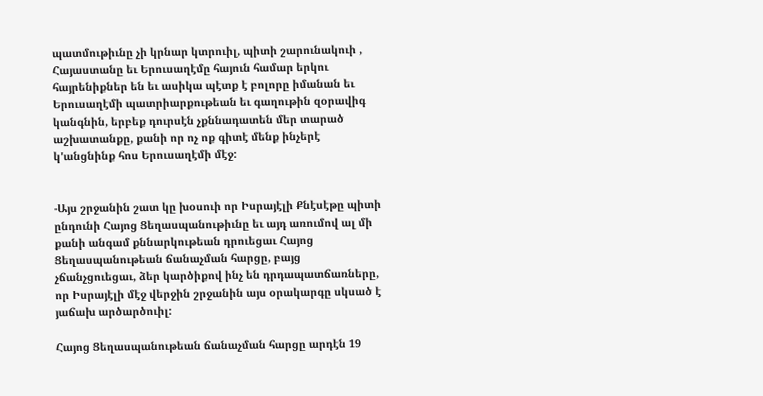պատմութիւնը չի կրնար կտրուիլ, պիտի շարունակուի , Հայաստանը եւ Երուսաղէմը հայուն համար երկու հայրենիքներ են եւ ասիկա պէտք է բոլորը իմանան եւ Երուսաղէմի պատրիարքութեան եւ գաղութին զօրավիգ կանգնին, երբեք դուրսէն չքննադատեն մեր տարած աշխատանքը, քանի որ ոչ ոք գիտէ մենք ինչերէ կ'անցնինք հոս Երուսաղէմի մէջ:


-Այս շրջանին շատ կը խօսուի որ Իսրայէլի Քնէսէթը պիտի ընդունի Հայոց Ցեղասպանութիւնը եւ այդ առումով ալ մի քանի անգամ քննարկութեան դրուեցաւ Հայոց Ցեղասպանութեան ճանաչման հարցը, բայց չճանչցուեցաւ, ձեր կարծիքով ինչ են դրդապատճառները, որ Իսրայէլի մէջ վերջին շրջանին այս օրակարգը սկսած է յաճախ արծարծուիլ:

Հայոց Ցեղասպանութեան ճանաչման հարցը արդէն 19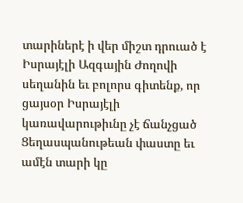տարիներէ ի վեր միշտ դրուած է Իսրայէլի Ազգային Ժողովի սեղանին եւ բոլորս գիտենք, որ  ցայսօր Իսրայէլի կառավարութիւնը չէ ճանչցած Ցեղասպանութեան փաստը եւ ամէն տարի կը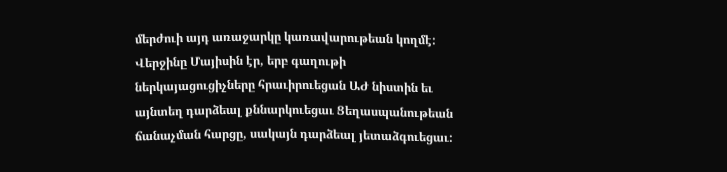մերժուի այդ առաջարկը կառավարութեան կողմէ:  Վերջինը Մայիսին էր, երբ գաղութի ներկայացուցիչները հրաւիրուեցան ԱԺ նիստին եւ այնտեղ դարձեալ քննարկուեցաւ Ցեղասպանութեան ճանաչման հարցը, սակայն դարձեալ յետաձգուեցաւ: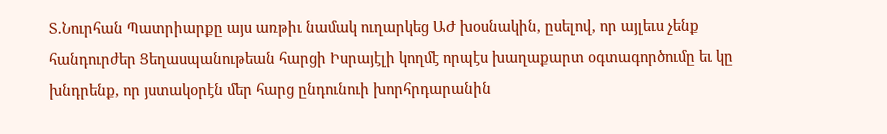Տ.Նուրհան Պատրիարքը այս առթիւ նամակ ուղարկեց ԱԺ խօսնակին, ըսելով, որ այլեւս չենք հանդուրժեր Ցեղասպանութեան հարցի Իսրայէլի կողմէ որպէս խաղաքարտ օգտագործումը եւ կը խնդրենք, որ յստակօրէն մեր հարց ընդունուի խորհրդարանին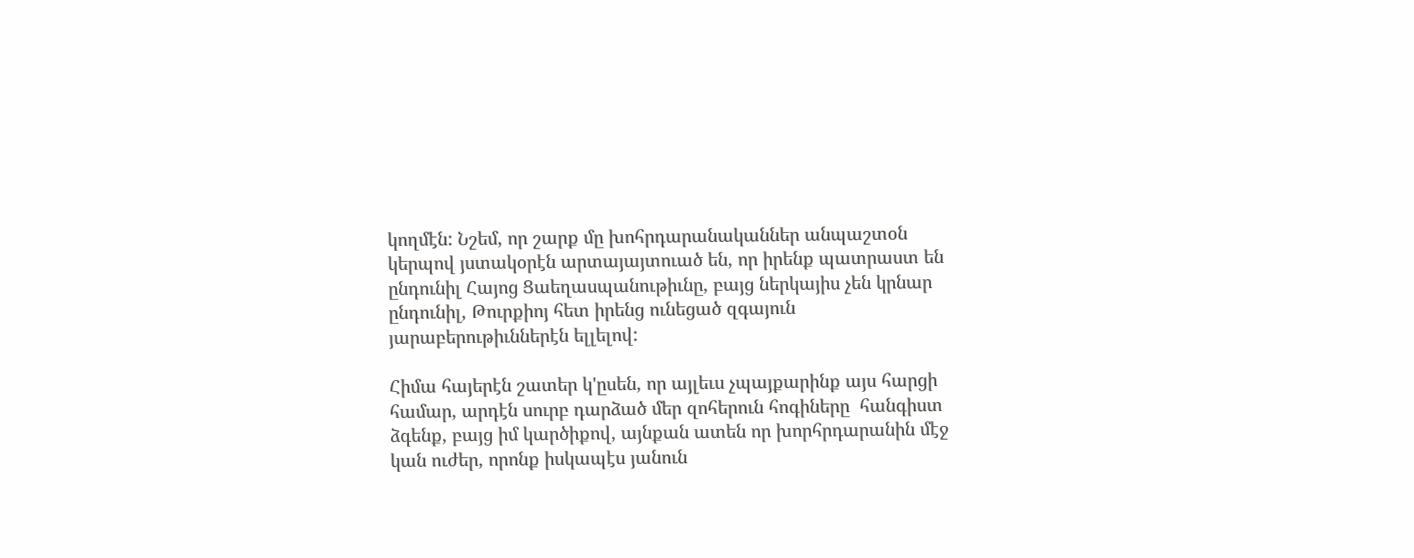կողմէն: Նշեմ, որ շարք մը խոհրդարանականներ անպաշտօն կերպով յստակօրէն արտայայտուած են, որ իրենք պատրաստ են ընդունիլ Հայոց Ցաեղասպանութիւնը, բայց ներկայիս չեն կրնար ընդունիլ, Թուրքիոյ հետ իրենց ունեցած զգայուն յարաբերութիւններէն ելլելով:

Հիմա հայերէն շատեր կ'ըսեն, որ այլեւս չպայքարինք այս հարցի  համար, արդէն սուրբ դարձած մեր զոհերուն հոգիները  հանգիստ ձգենք, բայց իմ կարծիքով, այնքան ատեն որ խորհրդարանին մէջ կան ուժեր, որոնք իսկապէս յանուն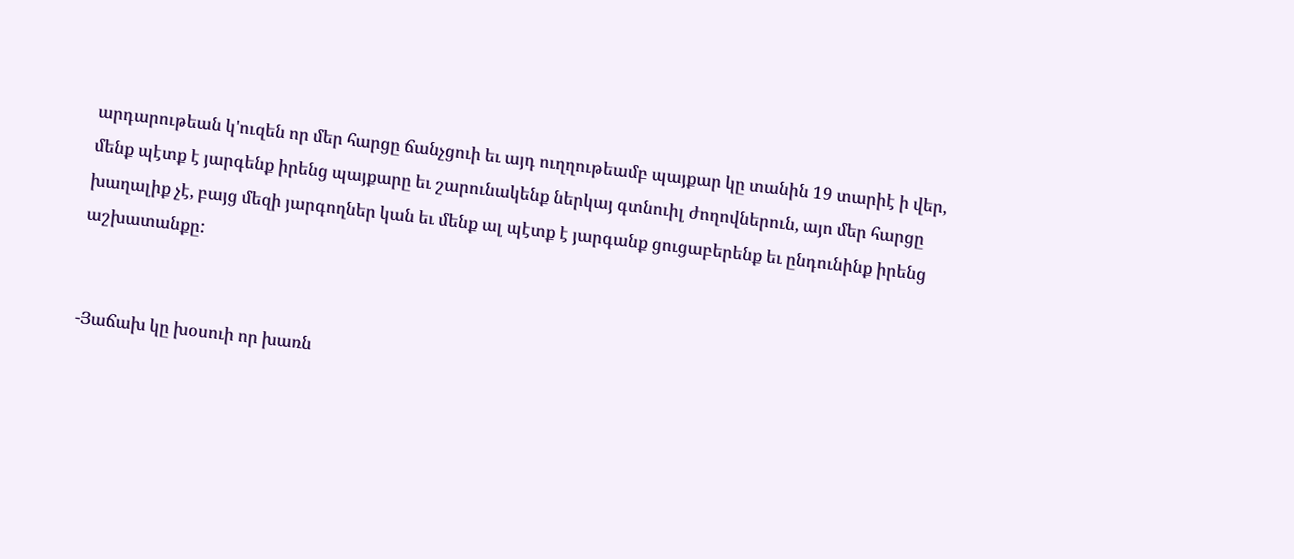արդարութեան կ'ուզեն որ մեր հարցը ճանչցուի եւ այդ ուղղութեամբ պայքար կը տանին 19 տարիէ ի վեր, մենք պէտք է յարգենք իրենց պայքարը եւ շարունակենք ներկայ գտնուիլ ժողովներուն, այո մեր հարցը խաղալիք չէ, բայց մեզի յարգողներ կան եւ մենք ալ պէտք է յարգանք ցուցաբերենք եւ ընդունինք իրենց աշխատանքը:


-Յաճախ կը խօսուի որ խառն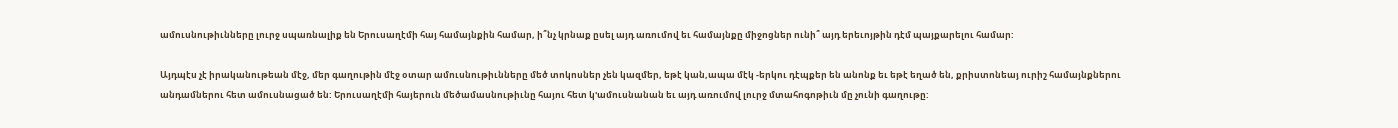ամուսնութիւնները լուրջ սպառնալիք են Երուսաղէմի հայ համայնքին համար, ի՞նչ կրնաք ըսել այդ առումով եւ համայնքը միջոցներ ունի՞ այդ երեւոյթին դէմ պայքարելու համար:

Այդպէս չէ իրականութեան մէջ, մեր գաղութին մէջ օտար ամուսնութիւնները մեծ տոկոսներ չեն կազմեր, եթէ կան,ապա մէկ -երկու դէպքեր են անոնք եւ եթէ եղած են, քրիստոնեայ ուրիշ համայնքներու անդամներու հետ ամուսնացած են: Երուսաղէմի հայերուն մեծամասնութիւնը հայու հետ կ'ամուսնանան եւ այդ առումով լուրջ մտահոգոթիւն մը չունի գաղութը: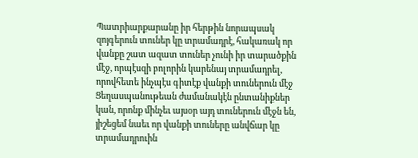Պատրիարքարանը իր հերթին նորապսակ զոյգերուն տուներ կը տրամադրէ, հակառակ որ վանքը շատ ազատ տուներ չունի իր տարածքին մէջ, որպէսզի բոլորին կարենայ տրամադրել, որովհետե ինչպէս գիտէք վանքի տուներուն մէջ Ցեղասպանութեան ժամանակէն ընտանիքներ կան, որոնք մինչեւ այսօր այդ տուներուն մէջն են, յիշեցեմ նաեւ որ վանքի տուները անվճար կը տրամադրուին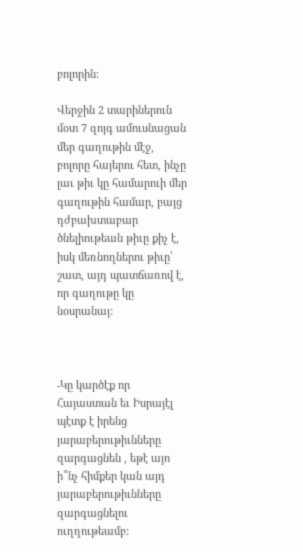բոլորին:

Վերջին 2 տարիներուն մօտ 7 զոյգ ամուսնացան մեր գաղութին մէջ, բոլորը հայերու հետ, ինչը լաւ թիւ կը համարուի մեր գաղութին համար, բայց դժբախտաբար ծնելիութեան թիւը քիչ է, իսկ մեռնողներու թիւը՝ շատ, այդ պատճառով է, որ գաղութը կը նօսրանայ:



-Կը կարծէք որ Հայաստան եւ Իսրայէլ պէտք է իրենց յարաբերութիւնները զարգացնեն , եթէ այո ի՞նչ հիմքեր կան այդ յարաբերութիւնները զարգացնելու ուղղութեամբ: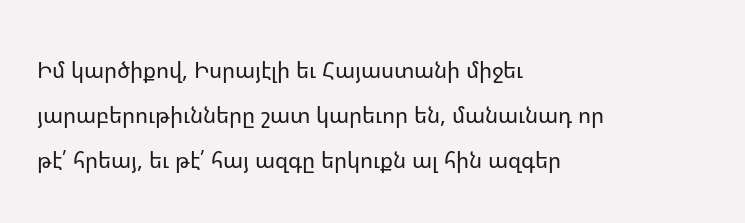Իմ կարծիքով, Իսրայէլի եւ Հայաստանի միջեւ յարաբերութիւնները շատ կարեւոր են, մանաւնադ որ թէ՛ հրեայ, եւ թէ՛ հայ ազգը երկուքն ալ հին ազգեր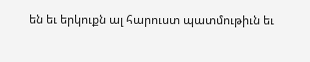են եւ երկուքն ալ հարուստ պատմութիւն եւ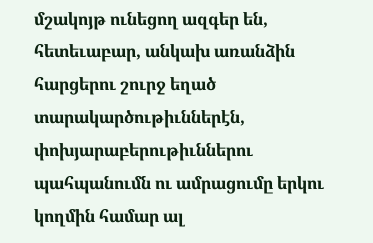մշակոյթ ունեցող ազգեր են, հետեւաբար, անկախ առանձին հարցերու շուրջ եղած տարակարծութիւններէն, փոխյարաբերութիւններու պահպանումն ու ամրացումը երկու կողմին համար ալ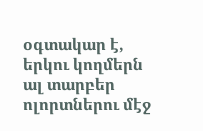օգտակար է, երկու կողմերն ալ տարբեր ոլորտներու մէջ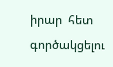իրար  հետ  գործակցելու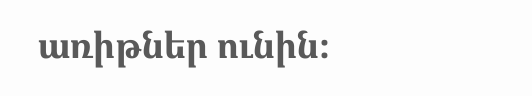առիթներ ունին։